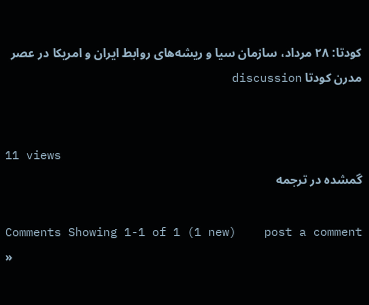کودتا: ۲۸ مرداد، سازمان سیا و ریشه‌های روابط ایران و امریکا در عصر مدرن کودتا discussion


11 views
گمشده در ترجمه

Comments Showing 1-1 of 1 (1 new)    post a comment »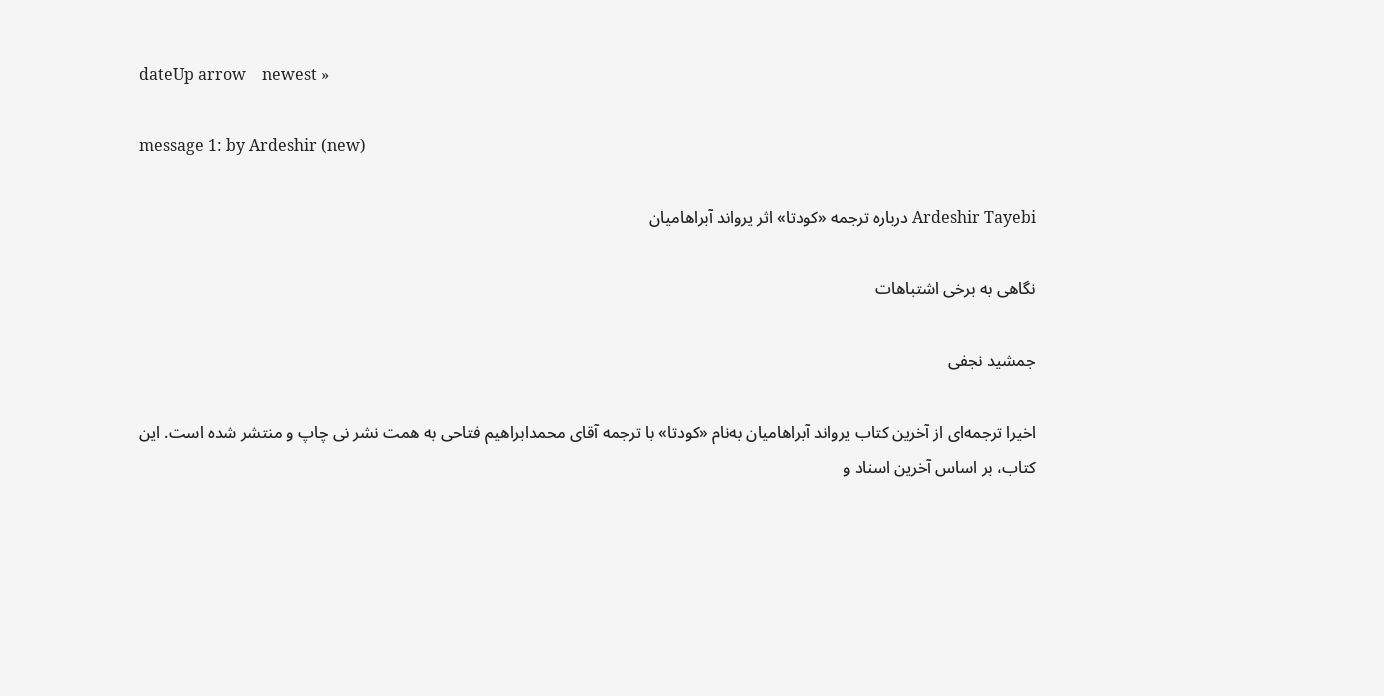dateUp arrow    newest »

message 1: by Ardeshir (new)

Ardeshir Tayebi درباره ترجمه «کودتا» اثر یرواند آبراهامیان

نگاهی به برخی اشتباهات

جمشید نجفی

اخیرا ترجمه‌ای از آخرین کتاب یرواند آبراهامیان به‌نام «کودتا» با ترجمه آقای محمدابراهیم فتاحی به همت نشر نی چاپ و منتشر شده است. این کتاب، بر اساس آخرین اسناد و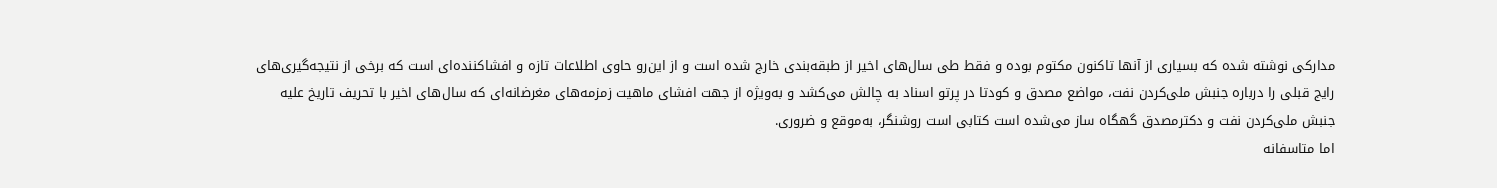مدارکی نوشته‌ شده که بسیاری از آنها تاکنون مکتوم بوده و فقط طی سال‌های اخیر از طبقه‌بندی خارج شده است و از این‌رو حاوی اطلاعات تازه و افشاکننده‌ای است که برخی از نتیجه‌گیری‌های رایج قبلی را درباره جنبش ملی‌کردن نفت، مواضع مصدق و کودتا در پرتو اسناد به چالش می‌کشد و به‌ویژه از جهت افشای ماهیت زمزمه‌های مغرضانه‌ای که سال‌های اخیر با تحریف تاریخ علیه جنبش ملی‌کردن نفت و دکترمصدق گهگاه‌ ساز می‌شده است کتابی است روشنگر، به‌موقع و ضروری.
اما متاسفانه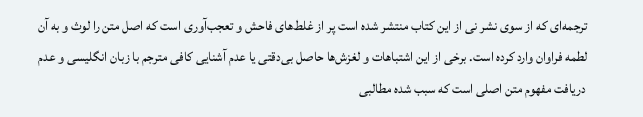ترجمه‌ای که از سوی نشر نی از این کتاب منتشر شده است پر از غلط‌های فاحش و تعجب‌آوری است که اصل متن را لوث و به آن لطمه فراوان وارد کرده است. برخی از این اشتباهات و لغزش‌ها حاصل بی‌دقتی یا عدم آشنایی کافی مترجم با زبان انگلیسی و عدم دریافت مفهوم متن اصلی است که سبب شده مطالبی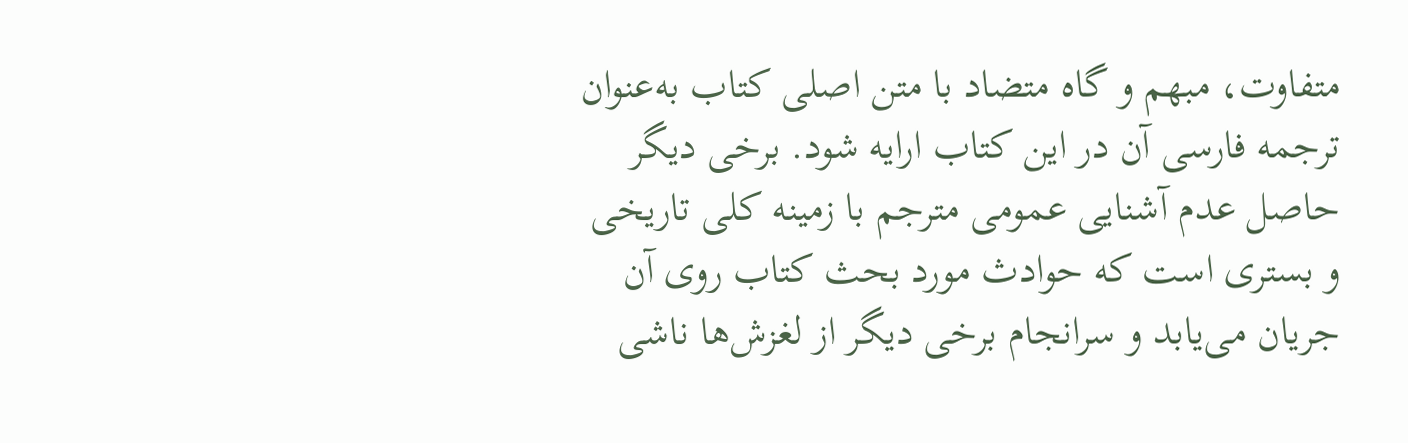متفاوت، مبهم و گاه متضاد با متن اصلی کتاب به‌عنوان ترجمه فارسی آن در این کتاب ارایه شود. برخی دیگر حاصل عدم آشنایی عمومی مترجم با زمینه کلی تاریخی و بستری است که حوادث مورد بحث کتاب روی آن جریان می‌یابد و سرانجام برخی دیگر از لغزش‌ها ناشی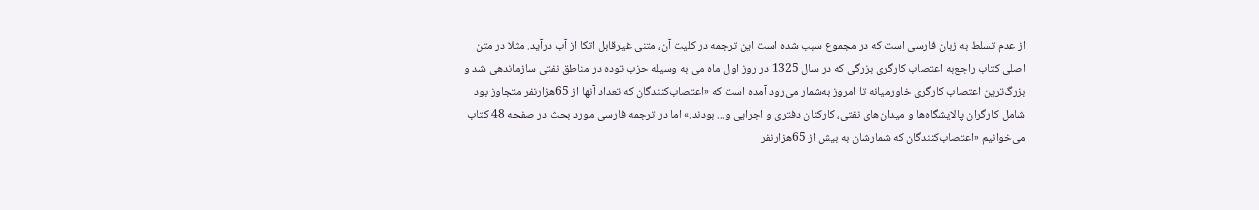از عدم تسلط به زبان فارسی است که در مجموع سبب شده است این ترجمه در کلیت آن، متنی غیرقابل اتکا از آب درآید. مثلا در متن اصلی کتاب راجع‌به اعتصاب کارگری بزرگی که در سال 1325 در روز اول ماه می به وسیله حزب توده در مناطق نفتی سازماندهی شد و بزرگ‌ترین اعتصاب کارگری خاورمیانه تا امروز به‌شمار می‌رود آمده است که «اعتصاب‌کنندگان که تعداد آنها از 65هزارنفر متجاوز بود شامل کارگران پالایشگاه‌ها و میدان‌های نفتی، کارکنان دفتری و اجرایی و... بودند.» اما در ترجمه فارسی مورد بحث در صفحه 48 کتاب می‌خوانیم «اعتصاب‌کنندگان که شمارشان به بیش از 65هزارنفر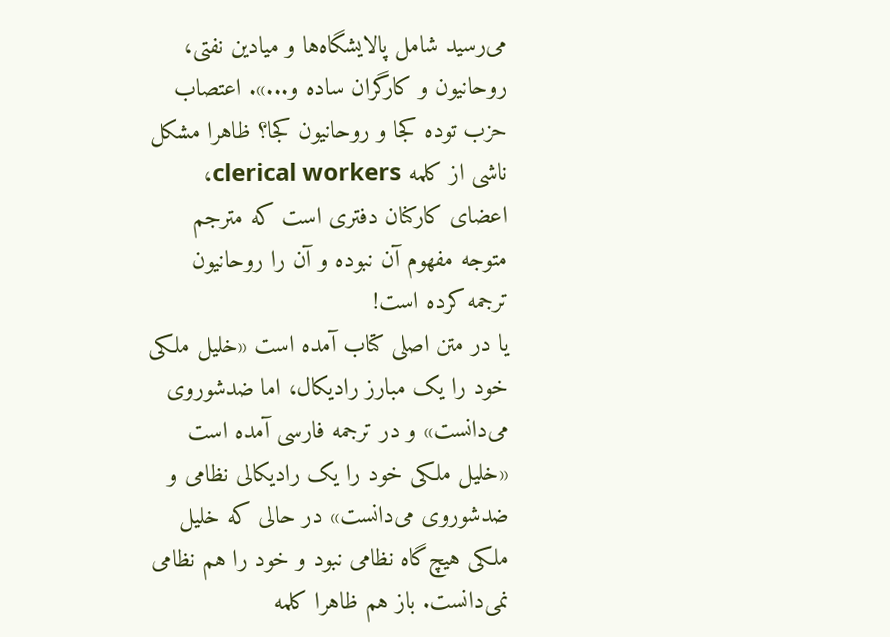می‌رسید شامل پالایشگاه‌ها و میادین نفتی، روحانیون و کارگران ساده و...». اعتصاب حزب توده کجا و روحانیون کجا؟ ظاهرا مشکل ناشی از کلمه clerical workers، اعضای کارکنان دفتری است که مترجم متوجه مفهوم آن نبوده و آن را روحانیون ترجمه کرده است!
یا در متن اصلی کتاب آمده است «خلیل ملکی خود را یک مبارز رادیکال، اما ضدشوروی می‌دانست» و در ترجمه فارسی آمده است «خلیل ملکی خود را یک رادیکالی نظامی و ضدشوروی می‌دانست» در حالی که خلیل ملکی هیچ‌گاه نظامی نبود و خود را هم نظامی نمی‌دانست. باز هم ظاهرا کلمه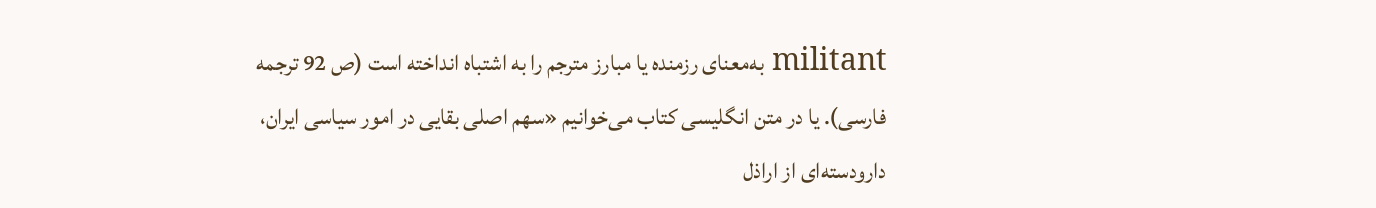militant به‌معنای رزمنده یا مبارز مترجم را به اشتباه انداخته است (ص 92 ترجمه فارسی). یا در متن انگلیسی کتاب می‌خوانیم «سهم اصلی بقایی در امور سیاسی ایران، دارودسته‌ای از اراذل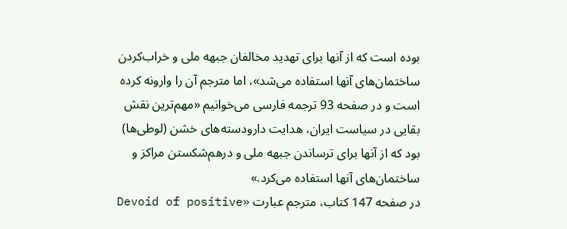بوده است که از آنها برای تهدید مخالفان جبهه ملی و خراب‌کردن ساختمان‌های آنها استفاده می‌شد»، اما مترجم آن را وارونه کرده است و در صفحه 93 ترجمه فارسی می‌خوانیم «مهم‌ترین نقش بقایی در سیاست ایران، هدایت دارودسته‌های خشن (لوطی‌ها) بود که از آنها برای ترساندن جبهه ملی و در‌هم‌شکستن مراکز و ساختمان‌های آنها استفاده می‌کرد.»
در صفحه 147 کتاب، مترجم عبارت «Devoid of positive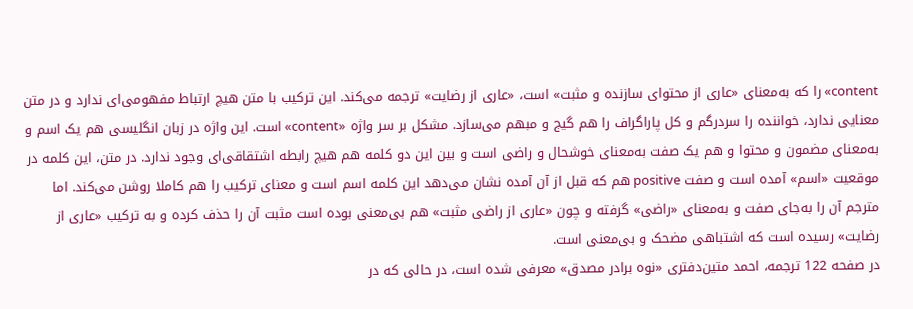content» را که به‌معنای «عاری از محتوای سازنده و مثبت» است، «عاری از رضایت» ترجمه می‌کند. این ترکیب با متن هیچ ارتباط مفهومی‌ای ندارد و در متن معنایی ندارد، خواننده را سردرگم و کل پاراگراف را هم گیج و مبهم می‌سازد. مشکل بر سر واژه «content» است. این واژه در زبان انگلیسی هم یک اسم و به‌معنای مضمون و محتوا و هم یک صفت به‌معنای خوشحال و راضی است و بین این دو کلمه هم هیچ رابطه اشتقاقی‌ای وجود ندارد. در متن، این کلمه در موقعیت «اسم» آمده است و صفت positive هم که قبل از آن آمده نشان می‌دهد این کلمه اسم است و معنای ترکیب را هم کاملا روشن می‌کند. اما مترجم آن را به‌جای صفت و به‌معنای «راضی» گرفته و چون «عاری از راضی مثبت» هم بی‌معنی بوده است مثبت آن را حذف کرده و به ترکیب «عاری از رضایت» رسیده است که اشتباهی مضحک و بی‌معنی است.
در صفحه 122 ترجمه، احمد متین‌دفتری «نوه برادر مصدق» معرفی شده است، در حالی که در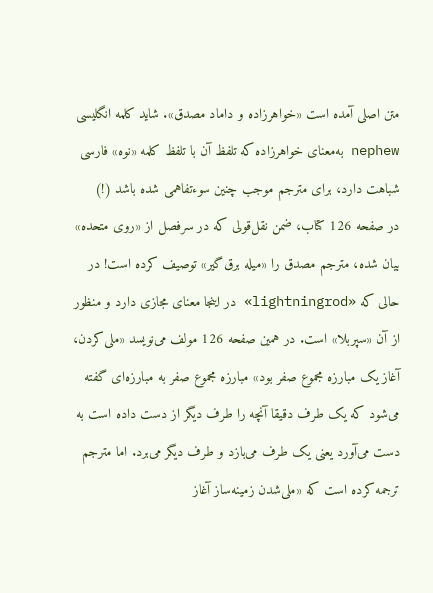متن اصلی آمده است «خواهرزاده و داماد مصدق». شاید کلمه انگلیسی nephew به‌معنای خواهرزاده که تلفظ آن با تلفظ کلمه «نوه» فارسی شباهت دارد، برای مترجم موجب چنین سوءتفاهمی شده باشد (!)
در صفحه 126 کتاب، ضمن نقل‌قولی که در سرفصل از «روی متحده» بیان شده، مترجم مصدق را «میله برق‌گیر» توصیف کرده است! در حالی که «lightningrod» در اینجا معنای مجازی دارد و منظور از آن «سپربلا» است. در همین صفحه 126 مولف می‌نویسد «ملی‌کردن، آغاز یک مبارزه مجموع صفر بود» مبارزه مجموع صفر به مبارزه‌ای گفته می‌شود که یک طرف دقیقا آنچه را طرف دیگر از دست داده است به دست می‌آورد یعنی یک طرف می‌بازد و طرف دیگر می‌برد. اما مترجم ترجمه کرده است که «ملی‌شدن زمینه‌ساز آغاز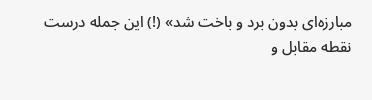مبارزه‌ای بدون برد و باخت شد» (!) این جمله درست نقطه مقابل و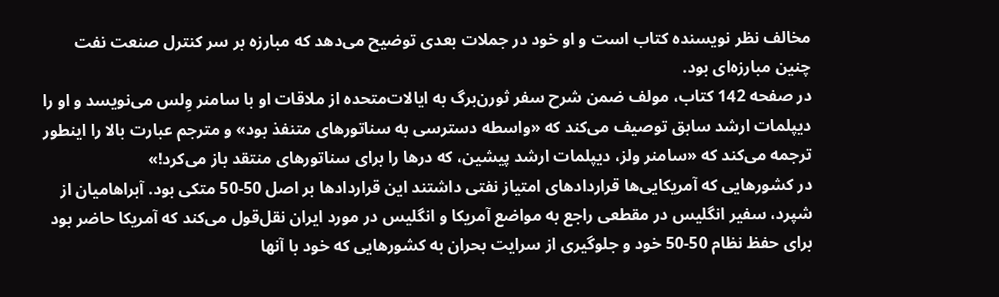مخالف نظر نویسنده کتاب است و او خود در جملات بعدی توضیح می‌دهد که مبارزه بر سر کنترل صنعت نفت چنین مبارزه‌ای بود.
در صفحه 142 کتاب، مولف ضمن شرح سفر ثورن‌برگ به ایالات‌متحده از ملاقات او با سامنر وِلس می‌نویسد و او را دیپلمات ارشد سابق توصیف می‌کند که «واسطه دسترسی به سناتورهای متنفذ بود» و مترجم عبارت بالا را اینطور ترجمه می‌کند که «سامنر ولز، دیپلمات ارشد پیشین، که درها را برای سناتورهای منتقد باز می‌کرد!»
در کشورهایی که آمریکایی‌ها قراردادهای امتیاز نفتی داشتند این قراردادها بر اصل 50-50 متکی بود. آبراهامیان از شپرد، سفیر انگلیس در مقطعی راجع به مواضع آمریکا و انگلیس در مورد ایران نقل‌قول می‌کند که آمریکا حاضر بود برای حفظ نظام 50-50 خود و جلوگیری از سرایت بحران به کشورهایی که خود با آنها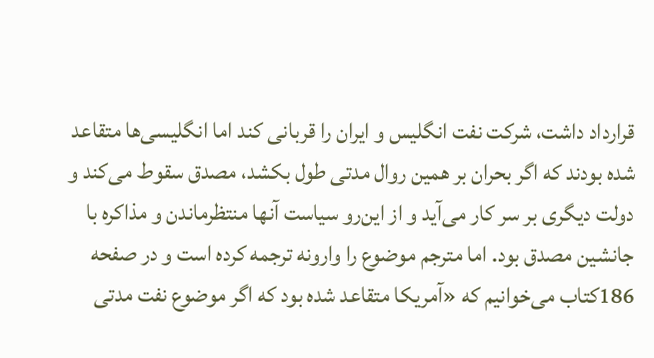قرارداد داشت، شرکت نفت انگلیس و ایران را قربانی کند اما انگلیسی‌ها متقاعد شده بودند که اگر بحران بر همین روال مدتی طول بکشد، مصدق سقوط می‌کند و دولت دیگری بر سر کار می‌آید و از این‌رو سیاست آنها منتظر‌ماندن و مذاکره با جانشین مصدق بود. اما مترجم موضوع را وارونه ترجمه کرده است و در صفحه 186کتاب می‌خوانیم که «آمریکا متقاعد شده بود که اگر موضوع نفت مدتی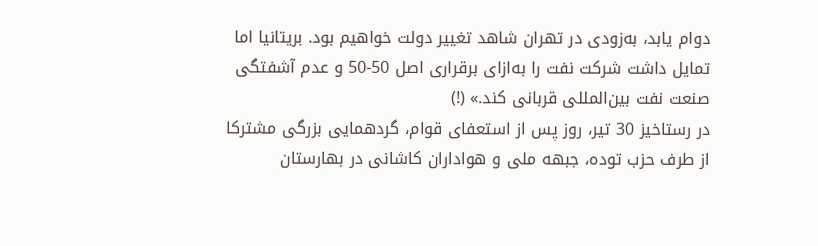دوام یابد، به‌زودی در تهران شاهد تغییر دولت خواهیم بود. بریتانیا اما تمایل داشت شرکت نفت را به‌ازای برقراری اصل 50-50 و عدم آشفتگی صنعت نفت بین‌المللی قربانی کند.» (!)
در رستاخیز 30 تیر، روز پس از استعفای قوام، گردهمایی بزرگی مشترکا از طرف حزب توده، جبهه ملی و هواداران کاشانی در بهارستان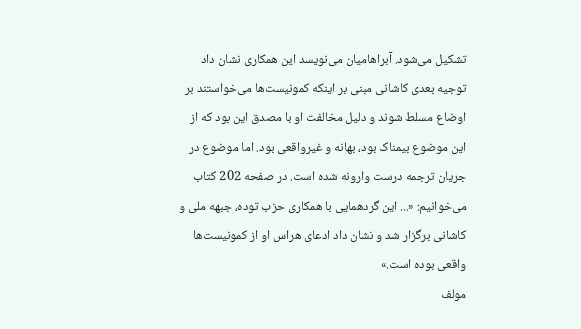تشکیل می‌شود. آبراهامیان می‌نویسد این همکاری نشان داد توجیه بعدی کاشانی مبنی بر اینکه کمونیست‌ها می‌خواستند بر اوضاع مسلط شوند و دلیل مخالفت او با مصدق این بود که از این موضوع بیمناک بود، بهانه و غیرواقعی بود. اما موضوع در جریان ترجمه درست وارونه شده است. در صفحه 202 کتاب می‌خوانیم: «... این گردهمایی با همکاری حزب توده، جبهه ملی و کاشانی برگزار شد و نشان داد ادعای هراس او از کمونیست‌ها واقعی بوده است.»
مولف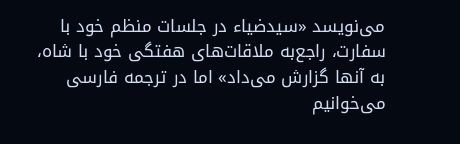می‌نویسد «سیدضیاء در جلسات منظم خود با سفارت، راجع‌به ملاقات‌های هفتگی خود با شاه، به آنها گزارش می‌داد» اما در ترجمه فارسی می‌خوانیم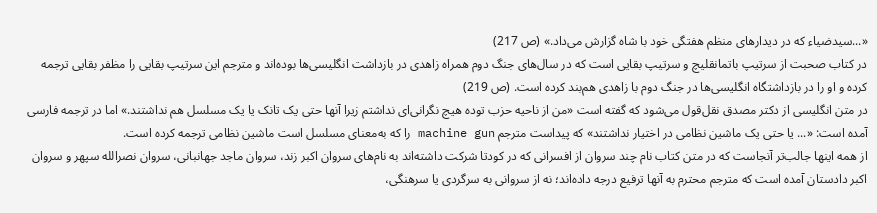«...سیدضیاء که در دیدارهای منظم هفتگی خود با شاه گزارش می‌داد.» (ص 217)
در کتاب صحبت از سرتیپ باتمانقلیچ و سرتیپ بقایی است که در سال‌های جنگ دوم همراه زاهدی در بازداشت انگلیسی‌ها بوده‌اند و مترجم این سرتیپ بقایی را مظفر بقایی ترجمه کرده و او را در بازداشتگاه انگلیسی‌ها در جنگ‌ دوم با زاهدی هم‌بند کرده است. (ص 219)
در متن انگلیسی از دکتر مصدق نقل‌قول می‌شود که گفته است «من از ناحیه حزب توده هیچ نگرانی‌ای نداشتم زیرا آنها حتی یک تانک یا یک مسلسل هم نداشتند.» اما در ترجمه فارسی آمده است: «... یا حتی یک ماشین نظامی در اختیار نداشتند» که پیداست مترجم machine gun را که به‌معنای مسلسل است ماشین نظامی ترجمه کرده است.
از همه اینها جالب‌تر آنجاست که در متن کتاب نام چند سروان از افسرانی که در کودتا شرکت داشته‌اند به نام‌های سروان اکبر زند، سروان ماجد جهانبانی، سروان نصرالله سپهر و سروان اکبر دادستان آمده است که مترجم محترم به آنها ترفیع درجه داده‌اند؛ نه از سروانی به سرگردی یا سرهنگی،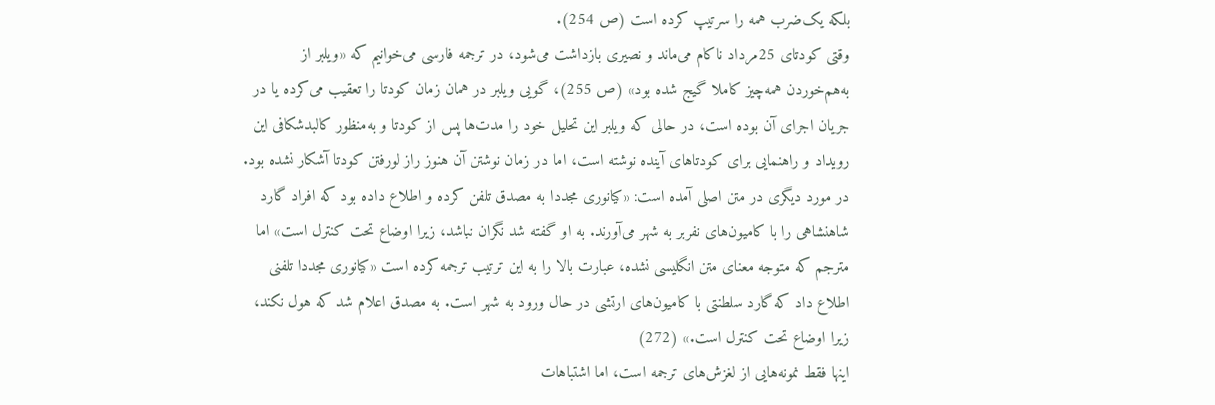بلکه یک‌ضرب همه را سرتیپ کرده است (ص 254).
وقتی کودتای 25مرداد ناکام می‌ماند و نصیری بازداشت می‌شود، در ترجمه فارسی می‌خوانیم که «ویلبر از به‌هم‌خوردن همه‌چیز کاملا گیج شده بود» (ص 255)، گویی ویلبر در همان زمان کودتا را تعقیب می‌کرده یا در جریان اجرای آن بوده است، در حالی که ویلبر این تحلیل خود را مدت‌ها پس از کودتا و به‌منظور کالبدشکافی این رویداد و راهنمایی برای کودتاهای آینده نوشته است، اما در زمان نوشتن آن هنوز راز لورفتن کودتا آشکار نشده بود.
در مورد دیگری در متن اصلی آمده است: «کیانوری مجددا به مصدق تلفن کرده و اطلاع داده بود که افراد گارد شاهنشاهی را با کامیون‌های نفربر به شهر می‌آورند. به او گفته شد نگران نباشد، زیرا اوضاع تحت کنترل است» اما مترجم که متوجه معنای متن انگلیسی نشده، عبارت بالا را به این ترتیب ترجمه کرده است «کیانوری مجددا تلفنی اطلاع داد که گارد سلطنتی با کامیون‌های ارتشی در حال ورود به شهر است. به مصدق اعلام شد که هول نکند، زیرا اوضاع تحت کنترل است.» (272)
اینها فقط نمونه‌هایی از لغزش‌های ترجمه است، اما اشتباهات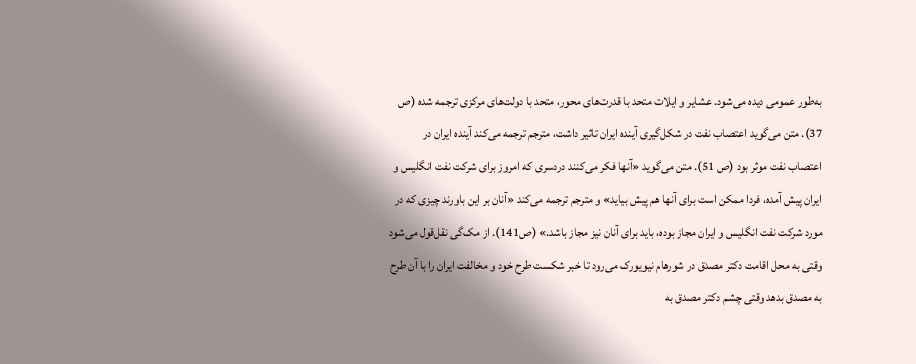به‌طور عمومی دیده می‌شود. عشایر و ایلات متحد با قدرت‌های محور، متحد با دولت‌های مرکزی ترجمه شده (ص 37). متن می‌گوید اعتصاب نفت در شکل‌گیری آینده ایران تاثیر داشت، مترجم ترجمه می‌کند آینده ایران در اعتصاب نفت موثر بود (ص 51). متن می‌گوید «آنها فکر می‌کنند دردسری که امروز برای شرکت نفت انگلیس و ایران پیش آمده، فردا ممکن است برای آنها هم پیش بیاید» و مترجم ترجمه می‌کند «آنان بر این باورند چیزی که در مورد شرکت نفت انگلیس و ایران مجاز بوده، باید برای آنان نیز مجاز باشد.» (ص141). از مک‌گی نقل‌قول می‌شود وقتی به محل اقامت دکتر مصدق در شورهام نیویورک می‌رود تا خبر شکست طرح خود و مخالفت ایران را با آن طرح به مصدق بدهد وقتی چشم دکتر مصدق به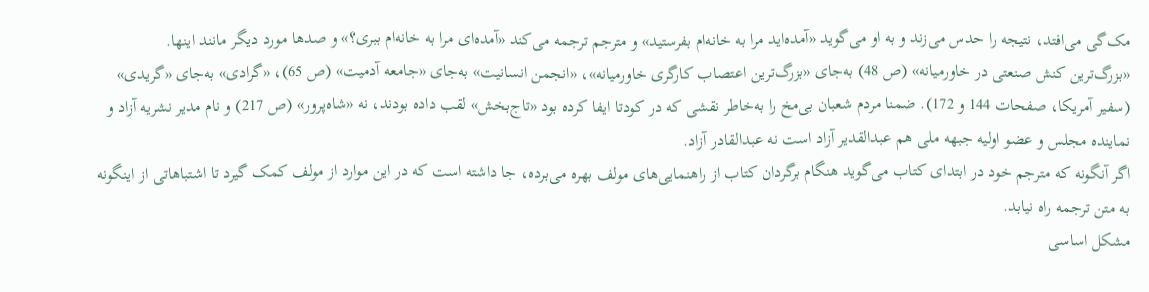مک‌گی می‌افتد، نتیجه را حدس می‌زند و به او می‌گوید «آمده‌اید مرا به خانه‌ام بفرستید» و مترجم ترجمه می‌کند «آمده‌ای مرا به خانه‌ام ببری؟» و صدها مورد دیگر مانند اینها.
«بزرگ‌ترین کنش صنعتی در خاورمیانه» (ص 48) به‌جای «بزرگ‌ترین اعتصاب کارگری خاورمیانه»، «انجمن انسانیت» به‌جای «جامعه آدمیت» (ص 65)، «گرادی» به‌جای «گریدی» (سفیر آمریکا، صفحات 144 و 172). ضمنا مردم شعبان بی‌مخ را به‌خاطر نقشی که در کودتا ایفا کرده بود «تاج‌بخش» لقب داده بودند، نه «شاه‌پرور» (ص 217) و نام مدیر نشریه آزاد و نماینده مجلس و عضو اولیه جبهه ملی هم عبدالقدیر آزاد است نه عبدالقادر آزاد.
اگر آنگونه که مترجم خود در ابتدای کتاب می‌گوید هنگام برگردان کتاب از راهنمایی‌های مولف بهره می‌برده، جا داشته است که در این موارد از مولف کمک گیرد تا اشتباهاتی از اینگونه به متن ترجمه راه نیابد.
مشکل اساسی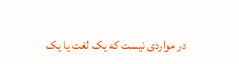در مواردی نیست که یک لغت یا یک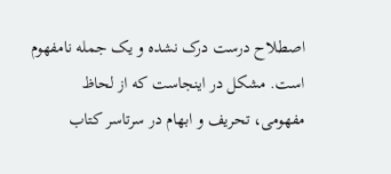اصطلاح درست درک نشده و یک جمله نامفهوم است. مشکل در اینجاست که از لحاظ مفهومی، تحریف و ابهام در سرتاسر کتاب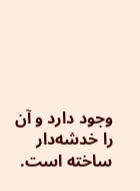وجود دارد و آن را خدشه‌دار ساخته است.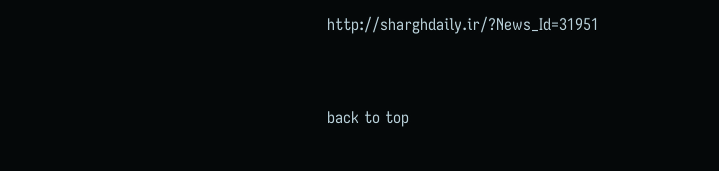http://sharghdaily.ir/?News_Id=31951


back to top